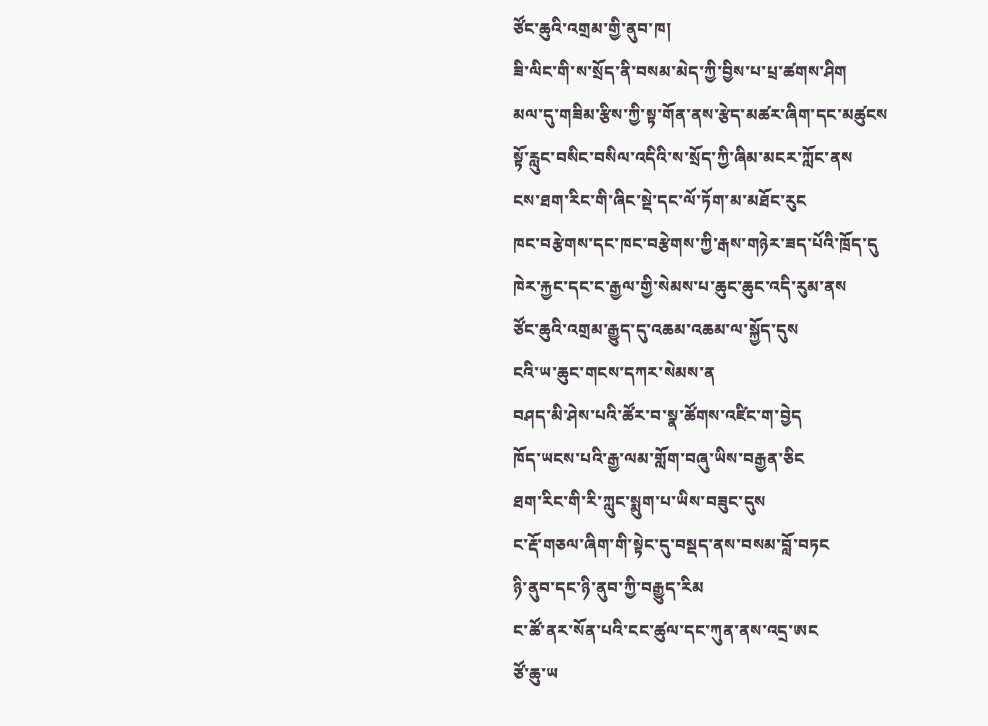ཙོང་ཆུའི་འགྲམ་གྱི་ནུབ་ཁ།
ཟི་ལིང་གི་ས་སྲོད་ནི་བསམ་མེད་ཀྱི་བྱིས་པ་པྲ་ཚགས་ཤིག
མལ་དུ་གཟིམ་རྩིས་ཀྱི་སྟ་གོན་ནས་རྩེད་མཚར་ཞིག་དང་མཚུངས
སྟོ་རླུང་བསིང་བསིལ་འདིའི་ས་སྲོད་ཀྱི་ཞིམ་མངར་ཀློང་ནས
ངས་ཐག་རིང་གི་ཞིང་སྡེ་དང་ལོ་ཏོག་མ་མཐོང་རུང
ཁང་བརྩེགས་དང་ཁང་བརྩེགས་ཀྱི་རྒས་གཉེར་ཟད་པོའི་ཁྲོད་དུ
ཁེར་རྐྱང་དང་ང་རྒྱལ་གྱི་སེམས་པ་ཆུང་ཆུང་འདི་རུམ་ནས
ཙོང་ཆུའི་འགྲམ་རྒྱུད་དུ་འཆམ་འཆམ་ལ་སྐྱོད་དུས
ངའི་ཡ་ཆུང་གངས་དཀར་སེམས་ན
བཤད་མི་ཤེས་པའི་ཚོར་བ་སྣ་ཚོགས་འཛིང་ག་བྱེད
ཁོད་ཡངས་པའི་རྒྱ་ལམ་གློག་བཞུ་ཡིས་བརྒྱན་ཅིང
ཐག་རིང་གི་རི་ཀླུང་སྨུག་པ་ཡིས་བཟུང་དུས
ང་རྡོ་གཅལ་ཞིག་གི་སྟེང་དུ་བསྡད་ནས་བསམ་བློ་བཏང
ཉི་ནུབ་དང་ཉི་ནུབ་ཀྱི་བརྒྱུད་རིམ
ང་ཚོ་ནར་སོན་པའི་ངང་ཚུལ་དང་ཀུན་ནས་འདྲ་ཨང
ཙོ་ཆུ་ཡ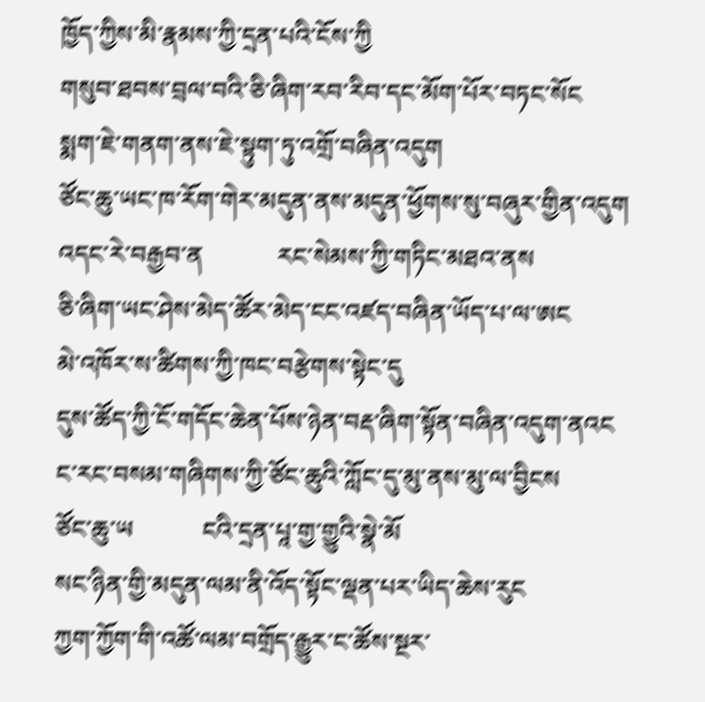ཁྱོད་ཀྱིས་མི་རྣམས་ཀྱི་དྲན་པའི་ངོས་ཀྱི
གསུབ་ཐབས་བྲལ་བའི་ཅི་ཞིག་རབ་རིབ་དང་མོག་པོར་བཏང་སོང
སྨག་ཇེ་གནག་ནས་ཇེ་སྟུག་ཏུ་འགྲོ་བཞིན་འདུག
ཙོང་ཆུ་ཡང་ཁ་རོག་གེར་མདུན་ནས་མདུན་ཕྱོགས་སུ་བཞུར་གྱིན་འདུག
འདང་རེ་བརྒྱབ་ན            རང་སེམས་ཀྱི་གཏིང་མཐའ་ནས
ཅི་ཞིག་ཡང་ཤེས་མེད་ཚོར་མེད་ངང་འཛད་བཞིན་ཡོད་པ་ལ་ཨང
མེ་འཁོར་ས་ཚིགས་ཀྱི་ཁང་བརྩེགས་སྟེང་དུ
དུས་ཚོད་ཀྱི་ངོ་གདོང་ཆེན་པོས་ཉེན་བརྡ་ཞིག་སྟོན་བཞིན་འདུག་ནའང
ང་རང་བསམ་གཞིགས་ཀྱི་ཙོང་ཆུའི་ཀློང་དུ་མུ་ནས་མུ་ལ་བྱིངས
ཙོང་ཆུ་ཡ           ངའི་དྲན་པཱ་གྱ་གྱུའི་སྣེ་མོ
སང་ཉིན་གྱི་མདུན་ལམ་ནི་འོད་སྟོང་ལྡན་པར་ཡིད་ཆེས་རུང
ཀྱག་ཀྱོག་གི་འཚོ་ལམ་བགྲོད་རྒྱུར་ང་ཚོས་སྔར་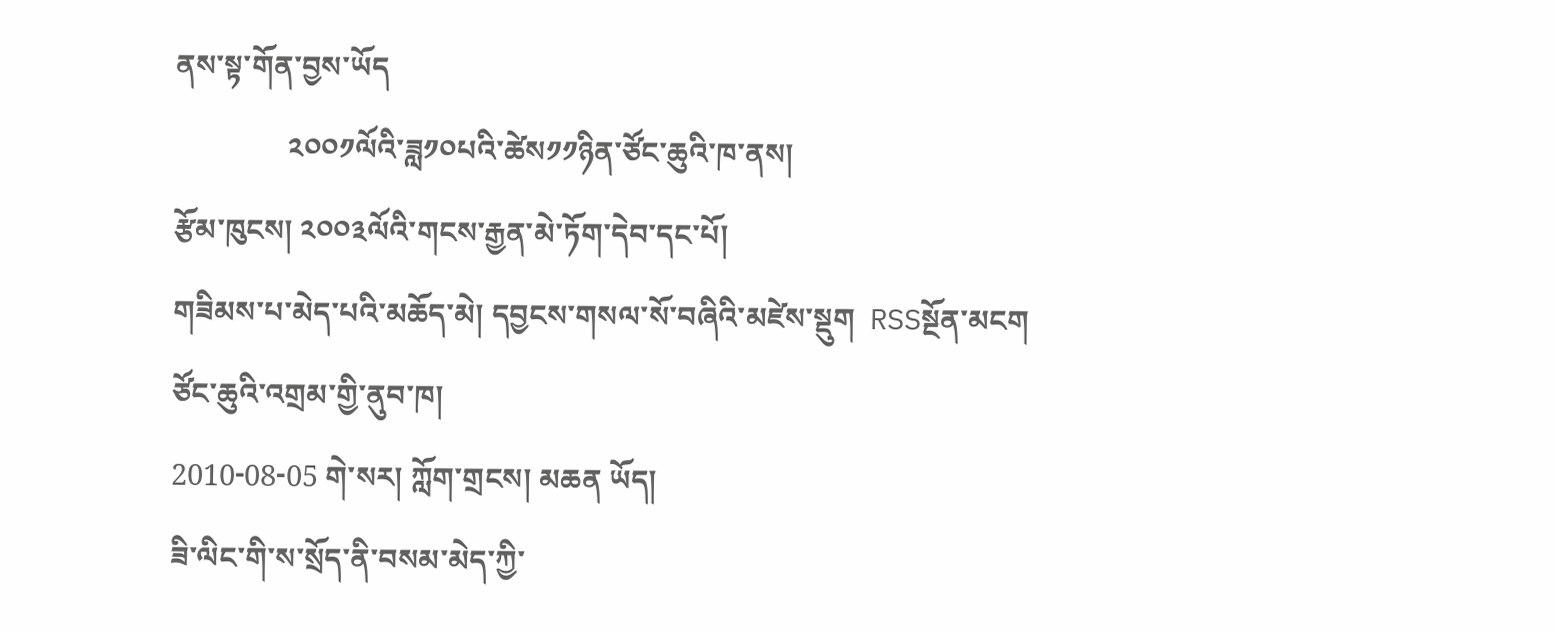ནས་སྟ་གོན་བྱས་ཡོད
               ༢༠༠༡ལོའི་ཟླ༡༠པའི་ཚེས༡༡ཉིན་ཙོང་ཆུའི་ཁ་ནས།
རྩོམ་ཁུངས། ༢༠༠༣ལོའི་གངས་རྒྱན་མེ་ཏོག་དེབ་དང་པོ།
གཟིམས་པ་མེད་པའི་མཆོད་མེ། དབྱངས་གསལ་སོ་བཞིའི་མཛེས་སྡུག  RSSསྔོན་མངག
ཙོང་ཆུའི་འགྲམ་གྱི་ནུབ་ཁ།
2010-08-05 གེ་སར། ཀློག་གྲངས། མཆན ཡོད།
ཟི་ལིང་གི་ས་སྲོད་ནི་བསམ་མེད་ཀྱི་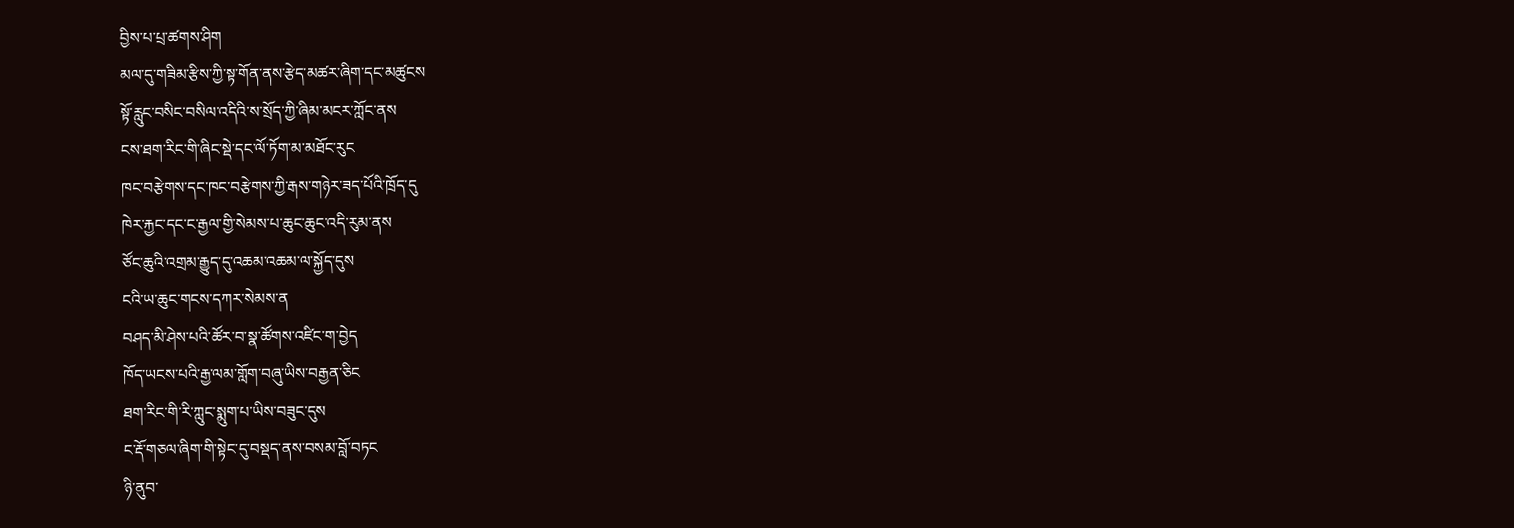བྱིས་པ་པྲ་ཚགས་ཤིག
མལ་དུ་གཟིམ་རྩིས་ཀྱི་སྟ་གོན་ནས་རྩེད་མཚར་ཞིག་དང་མཚུངས
སྟོ་རླུང་བསིང་བསིལ་འདིའི་ས་སྲོད་ཀྱི་ཞིམ་མངར་ཀློང་ནས
ངས་ཐག་རིང་གི་ཞིང་སྡེ་དང་ལོ་ཏོག་མ་མཐོང་རུང
ཁང་བརྩེགས་དང་ཁང་བརྩེགས་ཀྱི་རྒས་གཉེར་ཟད་པོའི་ཁྲོད་དུ
ཁེར་རྐྱང་དང་ང་རྒྱལ་གྱི་སེམས་པ་ཆུང་ཆུང་འདི་རུམ་ནས
ཙོང་ཆུའི་འགྲམ་རྒྱུད་དུ་འཆམ་འཆམ་ལ་སྐྱོད་དུས
ངའི་ཡ་ཆུང་གངས་དཀར་སེམས་ན
བཤད་མི་ཤེས་པའི་ཚོར་བ་སྣ་ཚོགས་འཛིང་ག་བྱེད
ཁོད་ཡངས་པའི་རྒྱ་ལམ་གློག་བཞུ་ཡིས་བརྒྱན་ཅིང
ཐག་རིང་གི་རི་ཀླུང་སྨུག་པ་ཡིས་བཟུང་དུས
ང་རྡོ་གཅལ་ཞིག་གི་སྟེང་དུ་བསྡད་ནས་བསམ་བློ་བཏང
ཉི་ནུབ་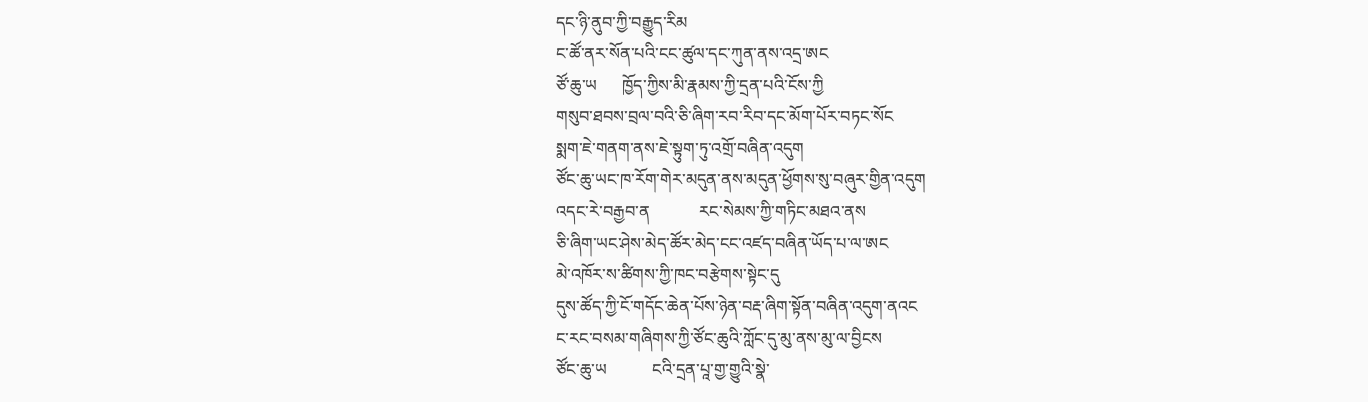དང་ཉི་ནུབ་ཀྱི་བརྒྱུད་རིམ
ང་ཚོ་ནར་སོན་པའི་ངང་ཚུལ་དང་ཀུན་ནས་འདྲ་ཨང
ཙོ་ཆུ་ཡ      ཁྱོད་ཀྱིས་མི་རྣམས་ཀྱི་དྲན་པའི་ངོས་ཀྱི
གསུབ་ཐབས་བྲལ་བའི་ཅི་ཞིག་རབ་རིབ་དང་མོག་པོར་བཏང་སོང
སྨག་ཇེ་གནག་ནས་ཇེ་སྟུག་ཏུ་འགྲོ་བཞིན་འདུག
ཙོང་ཆུ་ཡང་ཁ་རོག་གེར་མདུན་ནས་མདུན་ཕྱོགས་སུ་བཞུར་གྱིན་འདུག
འདང་རེ་བརྒྱབ་ན            རང་སེམས་ཀྱི་གཏིང་མཐའ་ནས
ཅི་ཞིག་ཡང་ཤེས་མེད་ཚོར་མེད་ངང་འཛད་བཞིན་ཡོད་པ་ལ་ཨང
མེ་འཁོར་ས་ཚིགས་ཀྱི་ཁང་བརྩེགས་སྟེང་དུ
དུས་ཚོད་ཀྱི་ངོ་གདོང་ཆེན་པོས་ཉེན་བརྡ་ཞིག་སྟོན་བཞིན་འདུག་ནའང
ང་རང་བསམ་གཞིགས་ཀྱི་ཙོང་ཆུའི་ཀློང་དུ་མུ་ནས་མུ་ལ་བྱིངས
ཙོང་ཆུ་ཡ           ངའི་དྲན་པཱ་གྱ་གྱུའི་སྣེ་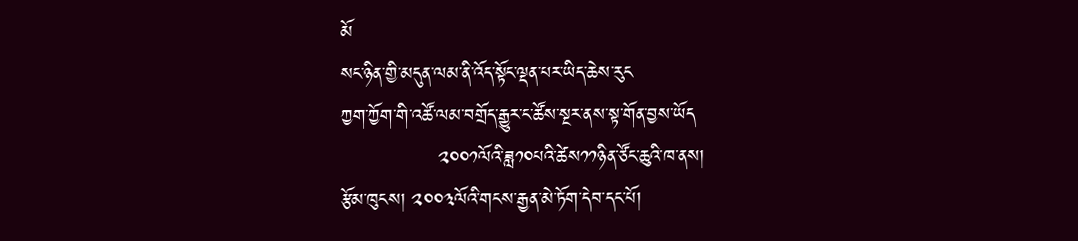མོ
སང་ཉིན་གྱི་མདུན་ལམ་ནི་འོད་སྟོང་ལྡན་པར་ཡིད་ཆེས་རུང
ཀྱག་ཀྱོག་གི་འཚོ་ལམ་བགྲོད་རྒྱུར་ང་ཚོས་སྔར་ནས་སྟ་གོན་བྱས་ཡོད
               ༢༠༠༡ལོའི་ཟླ༡༠པའི་ཚེས༡༡ཉིན་ཙོང་ཆུའི་ཁ་ནས།
རྩོམ་ཁུངས། ༢༠༠༣ལོའི་གངས་རྒྱན་མེ་ཏོག་དེབ་དང་པོ།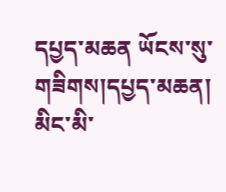དཔྱད་མཆན ཡོངས་སུ་གཟིགས།དཔྱད་མཆན།
མིང་མི་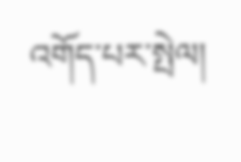འགོད་པར་སྤེལ།